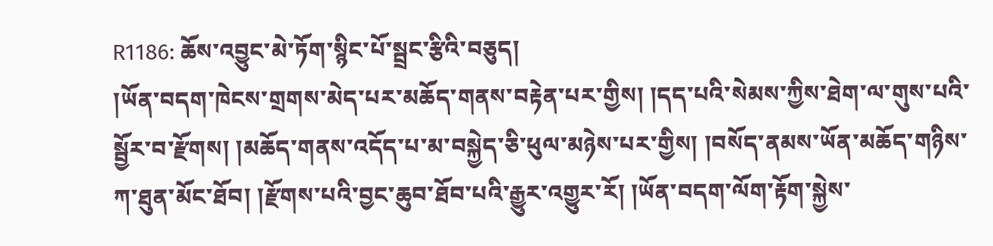R1186: ཆོས་འབྱུང་མེ་ཏོག་སྙིང་པོ་སྦྲང་རྩིའི་བཅུད།
།ཡོན་བདག་ཁེངས་གྲགས་མེད་པར་མཆོད་གནས་བརྟེན་པར་གྱིས། །དད་པའི་སེམས་ཀྱིས་ཐེག་ལ་གུས་པའི་སྦྱོར་བ་རྫོགས། །མཆོད་གནས་འདོད་པ་མ་བསྐྱེད་ཅི་ཕུལ་མཉེས་པར་གྱིས། །བསོད་ནམས་ཡོན་མཆོད་གཉིས་ཀ་ཐུན་མོང་ཐོབ། །རྫོགས་པའི་བྱང་ཆུབ་ཐོབ་པའི་རྒྱུར་འགྱུར་རོ། །ཡོན་བདག་ལོག་རྟོག་སྐྱེས་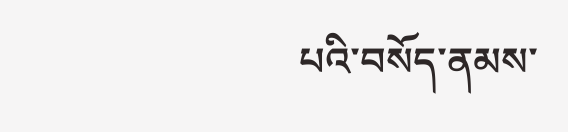པའི་བསོད་ནམས་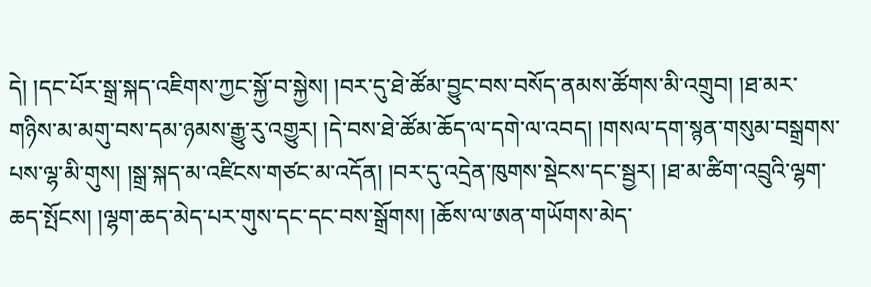དེ། །དང་པོར་སྒྲ་སྐད་འཇིགས་ཀྱང་སྐྱོ་བ་སྐྱེས། །བར་དུ་ཐེ་ཚོམ་བྱུང་བས་བསོད་ནམས་ཚོགས་མི་འགྲུབ། །ཐ་མར་གཉིས་མ་མགུ་བས་དམ་ཉམས་རྒྱུ་རུ་འགྱུར། །དེ་བས་ཐེ་ཚོམ་ཆོད་ལ་དགེ་ལ་འབད། །གསལ་དག་སྙན་གསུམ་བསྒྲགས་པས་ལྷ་མི་གུས། །སྒྲ་སྐད་མ་འཛིངས་གཙང་མ་འདོན། །བར་དུ་འདྲེན་ཁུགས་སྡེངས་དང་སྦྱར། །ཐ་མ་ཚིག་འབྲུའི་ལྷག་ཆད་སྤོངས། །ལྷག་ཆད་མེད་པར་གུས་དང་དང་བས་སྒྲོགས། །ཆོས་ལ་ཨན་གཡོགས་མེད་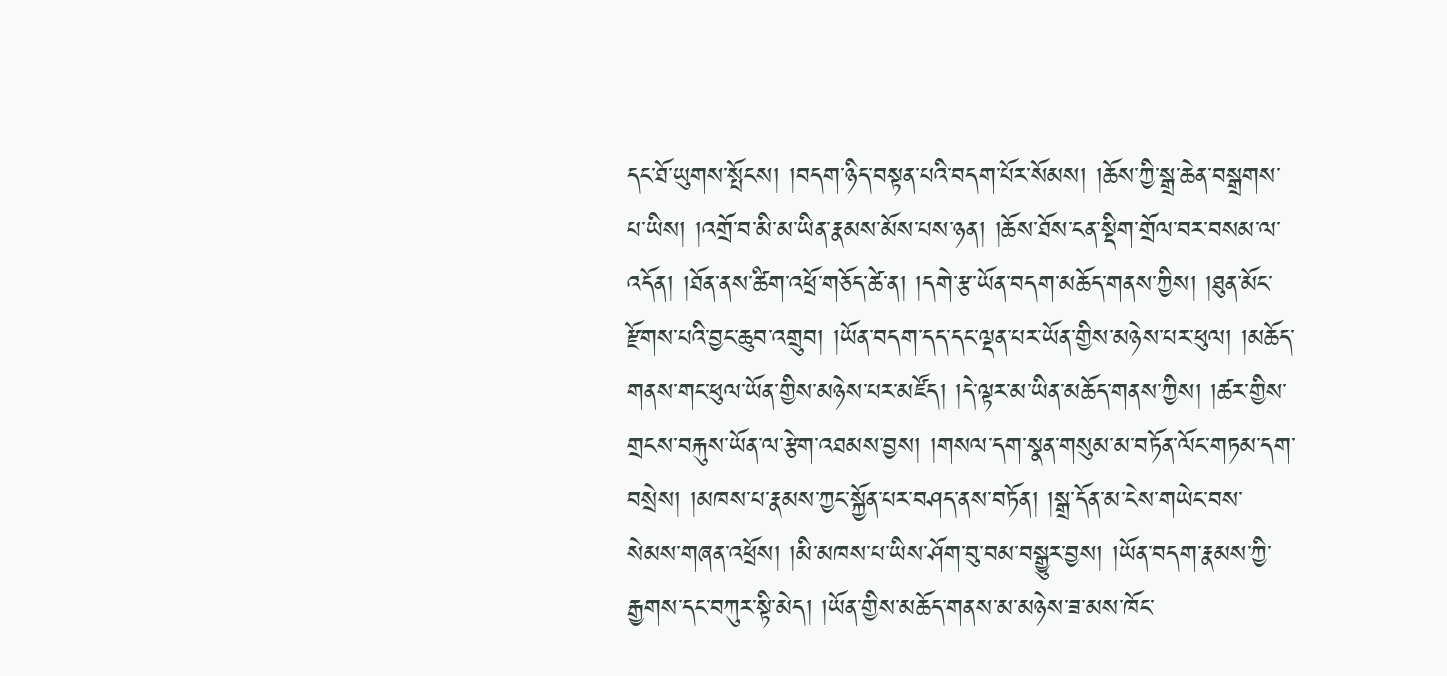དང་ཐོ་ཡུགས་སྤོངས། །བདག་ཉིད་བསྟན་པའི་བདག་པོར་སོམས། །ཆོས་ཀྱི་སྒྲ་ཆེན་བསྒྲགས་པ་ཡིས། །འགྲོ་བ་མི་མ་ཡིན་རྣམས་མོས་པས་ཉན། །ཆོས་ཐོས་ངན་སྡིག་གྲོལ་བར་བསམ་ལ་འདོན། །ཐོན་ནས་ཚིག་འཕྲོ་གཅོད་ཚེ་ན། །དགེ་རྩ་ཡོན་བདག་མཆོད་གནས་ཀྱིས། །ཐུན་མོང་རྫོགས་པའི་བྱང་ཆུབ་འགྲུབ། །ཡོན་བདག་དད་དང་ལྡན་པར་ཡོན་གྱིས་མཉེས་པར་ཕུལ། །མཆོད་གནས་གང་ཕུལ་ཡོན་གྱིས་མཉེས་པར་མཛོད། །དེ་ལྟར་མ་ཡིན་མཆོད་གནས་ཀྱིས། །ཚར་གྱིས་གྲངས་བརྐུས་ཡོན་ལ་རྩེག་འཐམས་བྱས། །གསལ་དག་སྣན་གསུམ་མ་བཏོན་ལོང་གཏམ་དག་བསྲེས། །མཁས་པ་རྣམས་ཀྱང་སྐྱོན་པར་བཤད་ནས་བཏོན། །སྒྲ་དོན་མ་ངེས་གཡེང་བས་སེམས་གཞན་འཕྲོས། །མི་མཁས་པ་ཡིས་ཤོག་བུ་བམ་བསྒྱུར་བྱས། །ཡོན་བདག་རྣམས་ཀྱི་རྒྱགས་དང་བཀུར་སྟི་མེད། །ཡོན་གྱིས་མཆོད་གནས་མ་མཉེས་ཟ་མས་ཁོང་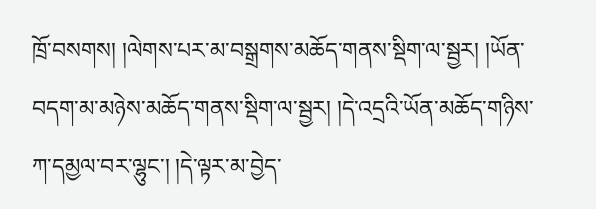ཁྲོ་བསགས། །ལེགས་པར་མ་བསྒྲགས་མཆོད་གནས་སྡིག་ལ་སྦྱར། །ཡོན་བདག་མ་མཉེས་མཆོད་གནས་སྡིག་ལ་སྦྱར། །དེ་འདྲའི་ཡོན་མཆོད་གཉིས་ཀ་དམྱལ་བར་ལྷུང་། །དེ་ལྟར་མ་བྱེད་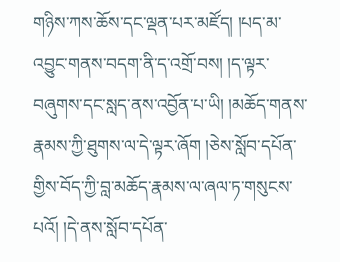གཉིས་ཀས་ཆོས་དང་ལྡན་པར་མཛོད། །པད་མ་འབྱུང་གནས་བདག་ནི་ད་འགྲོ་བས། །ད་ལྟར་བཞུགས་དང་སླད་ནས་འབྱོན་པ་ཡི། །མཆོད་གནས་རྣམས་ཀྱི་ཐུགས་ལ་དེ་ལྟར་ཞོག །ཅེས་སློབ་དཔོན་གྱིས་བོད་ཀྱི་བླ་མཆོད་རྣམས་ལ་ཞལ་ཏ་གསུངས་པའོ། །དེ་ནས་སློབ་དཔོན་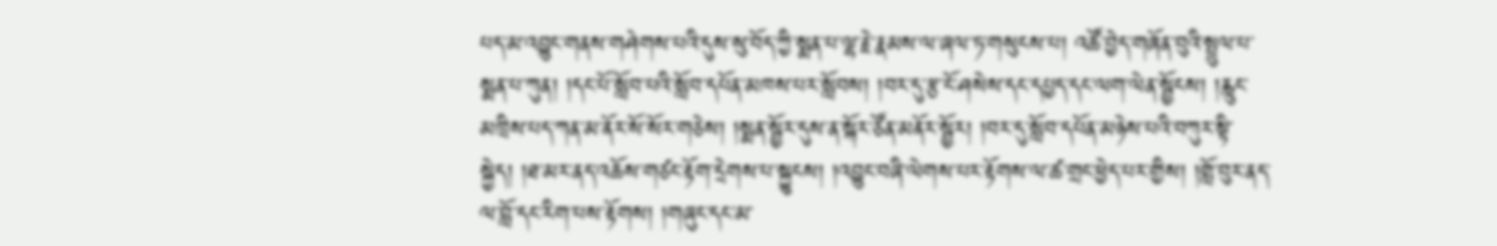པད་མ་འབྱུང་གནས་གཤེགས་པའི་དུས་སུ་བོད་ཀྱི་སྨན་པ་ལྷ་རྗེ་རྣམས་ལ་ཞལ་ཏ་གསུངས་པ། འཚོ་བྱེད་གཞོན་བུའི་སྤྲུལ་པ་སྨན་པ་ཀུན། །དང་པོ་སློབ་པའི་སློབ་དཔོན་མཁས་པར་སློབས། །བར་དུ་རྩ་ངོ་ཤསེས་དང་དཔྱད་དང་ལག་ལེན་སྦྱོངས། །རླུང་མཁྲིས་པད་ཀན་མ་ནོར་སོ་སོར་གཅེས། །སྨན་སྦྱོར་དུས་ན་སྐོར་ཙོན་མནོར་སྦྱོར། །བར་དུ་སློབ་དཔོན་མཉེས་པའི་བཀུར་སྟི་སྐྱེད། །ཐ་མར་ནད་འཆོས་གཙང་རྟོག་དྲེགས་པ་སྐྱུངས། །འབྱུང་བཞི་ལེགས་པར་རྟོགས་ལ་ཚ་གྲང་ཕྱེད་པར་གྱིས། །གློ་བུར་ནད་ལ་བློ་དང་རིག་པས་རྟོགས། །གཞུང་དང་མ་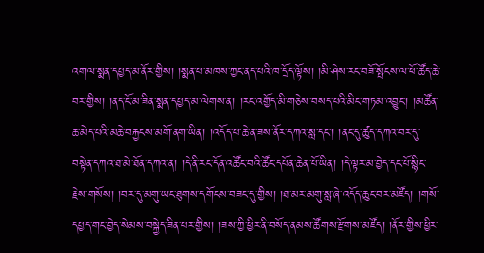འགལ་སྨན་དཔྱད་མ་ནོར་གྱིས། །སྨན་པ་མཁས་ཀྱང་ནད་པའི་ཁ་དྲོད་ལྟོས། །མི་ཤེས་རང་བཟོ་སྤོངས་ལ་ཕོ་ཚོད་ཆེ་བར་གྱིས། །ནད་ངོ་མ་ཟིན་སྨན་དཔྱད་མ་ལེགས་ན། །རང་འགྱོད་མི་གཅེས་བསད་པའི་མིང་གཏམ་འབྱུང་། །མཚོན་ཆ་མེད་པའི་མཆེ་བརྐྱངས་མགོ་ནག་ཡིན། །འདོད་པ་ཆེ་ན་ཟས་ནོར་དཀའ་སླ་དང་། །ནང་དུ་ཚུད་དཀའ་བར་དུ་བསྟེན་དཀའ་ཐ་མེ་ཐོན་དཀའ་ན། །དེ་ནི་རང་དོན་འཚོང་བའི་ཚོང་དཔོན་ཆེན་པོ་ཡིན། །དེ་ལྟར་མ་བྱེད་དང་པོ་སྙིང་རྗེས་གསོས། །བར་དུ་མགུ་ཡང་ཐུགས་དགོངས་བཟང་དུ་གྱིས། །ཐ་མར་མགུ་སླ་ཞེ་འདོད་ཆུང་བར་མཛོད། །གསོ་དཔྱད་གང་བྱེད་སེམས་བསྐྱེད་ཟིན་པར་གྱིས། །ཟས་ཀྱི་ཕྱིར་ནི་བསོད་ནམས་ཚོགས་རྫོགས་མཛོད། །ནོར་གྱིས་ཕྱིར་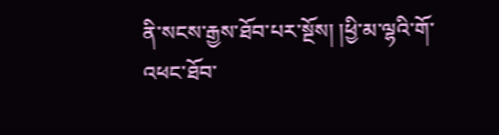ནི་སངས་རྒྱས་ཐོབ་པར་སྔོས། །ཕྱི་མ་ལྷའི་གོ་འཕང་ཐོབ་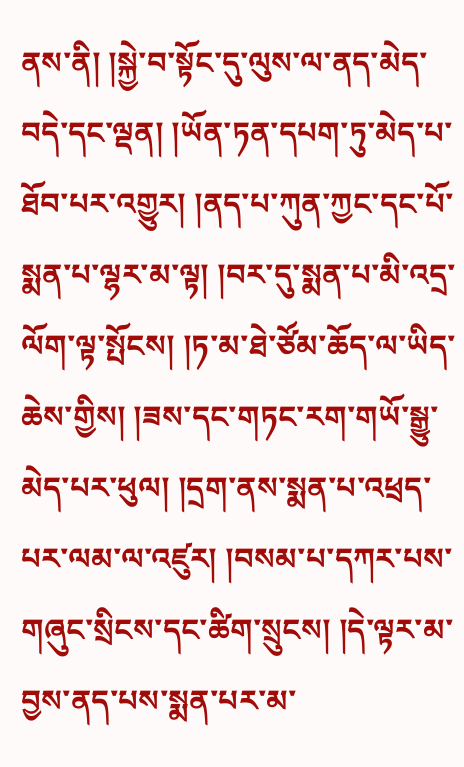ནས་ནི། །སྐྱེ་བ་སྟོང་དུ་ལུས་ལ་ནད་མེད་བདེ་དང་ལྡན། །ཡོན་ཏན་དཔག་ཏུ་མེད་པ་ཐོབ་པར་འགྱུར། །ནད་པ་ཀུན་ཀྱང་དང་པོ་སྨན་པ་ལྷར་མ་ལྟ། །བར་དུ་སྨན་པ་མི་འདྲ་ལོག་ལྟ་སྤོངས། །ཏ་མ་ཐེ་ཙོམ་ཆོད་ལ་ཡིད་ཆེས་གྱིས། །ཟས་དང་གཏང་རག་གཡོ་སྒྱུ་མེད་པར་ཕུལ། །དྲག་ནས་སྨན་པ་འཕྲད་པར་ལམ་ལ་འཛུར། །བསམ་པ་དཀར་པས་གཞུང་སྲིངས་དང་ཚིག་སྲུངས། །དེ་ལྟར་མ་བྱས་ནད་པས་སྨན་པར་མ་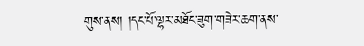གུས་ནས། །དང་པོ་ལྷར་མཐོང་ཟུག་གཟེར་ཆག་ནས་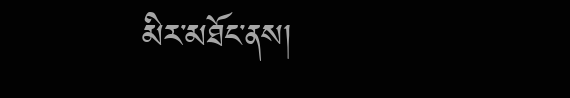མིར་མཐོང་ནས།